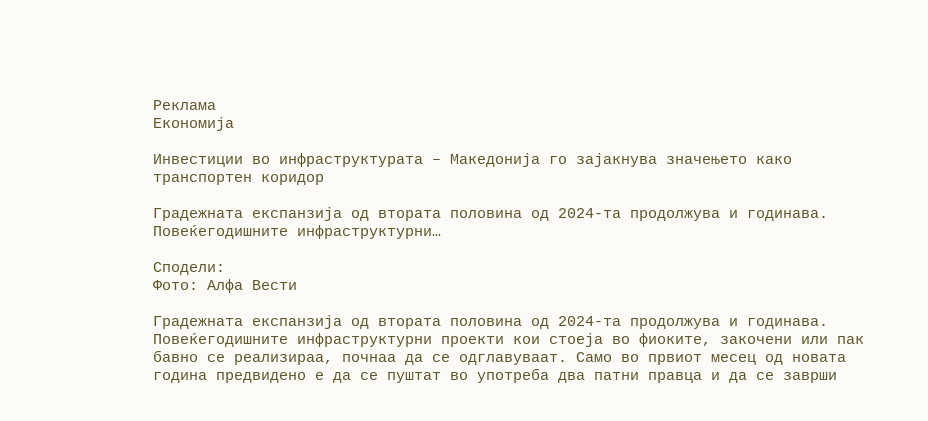Реклама
Економија

Инвестиции во инфраструктурата – Македонија го зајакнува значењето како транспортен коридор

Градежната експанзија од втората половина од 2024-та продолжува и годинава. Повеќегодишните инфраструктурни…

Сподели:
Фото: Алфа Вести

Градежната експанзија од втората половина од 2024-та продолжува и годинава. Повеќегодишните инфраструктурни проекти кои стоеја во фиоките, закочени или пак бавно се реализираа, почнаа да се одглавуваат. Само во првиот месец од новата година предвидено е да се пуштат во употреба два патни правца и да се заврши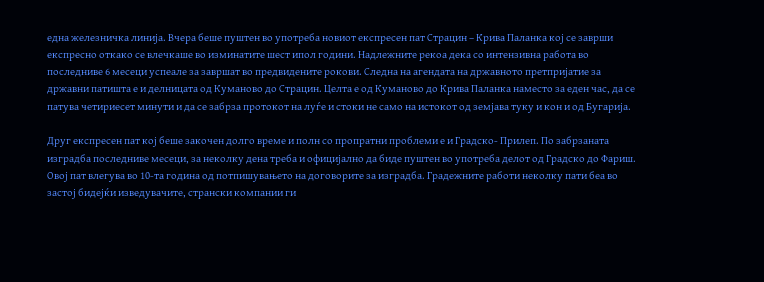една железничка линија. Вчера беше пуштен во употреба новиот експресен пат Страцин – Крива Паланка кој се заврши експресно откако се влечкаше во изминатите шест ипол години. Надлежните рекоа дека со интензивна работа во последниве 6 месеци успеале за завршат во предвидените рокови. Следна на агендата на државното претпријатие за државни патишта е и делницата од Куманово до Страцин. Целта е од Куманово до Крива Паланка наместо за еден час, да се патува четириесет минути и да се забрза протокот на луѓе и стоки не само на истокот од земјава туку и кон и од Бугарија.

Друг експресен пат кој беше закочен долго време и полн со пропратни проблеми е и Градско- Прилеп. По забрзаната изградба последниве месеци, за неколку дена треба и официјално да биде пуштен во употреба делот од Градско до Фариш. Овој пат влегува во 10-та година од потпишувањето на договорите за изградба. Градежните работи неколку пати беа во застој бидејќи изведувачите, странски компании ги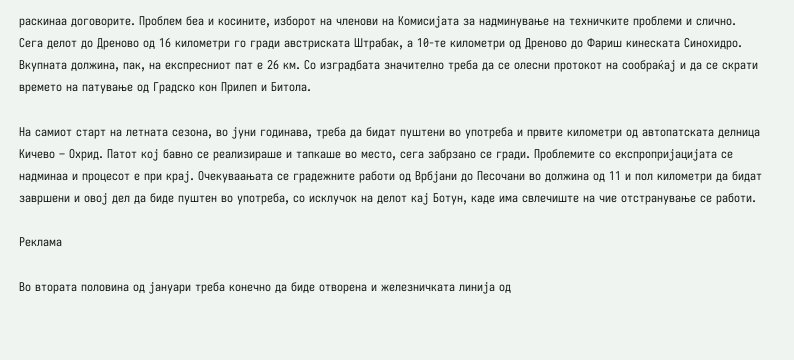раскинаа договорите. Проблем беа и косините, изборот на членови на Комисијата за надминување на техничките проблеми и слично.  Сега делот до Дреново од 16 километри го гради австриската Штрабак, а 10-те километри од Дреново до Фариш кинеската Синохидро. Вкупната должина, пак, на експресниот пат е 26 км. Со изградбата значително треба да се олесни протокот на сообраќај и да се скрати времето на патување од Градско кон Прилеп и Битола.

На самиот старт на летната сезона, во јуни годинава, треба да бидат пуштени во употреба и првите километри од автопатската делница Кичево – Охрид. Патот кој бавно се реализираше и тапкаше во место, сега забрзано се гради. Проблемите со експропријацијата се надминаа и процесот е при крај. Очекуваањата се градежните работи од Врбјани до Песочани во должина од 11 и пол километри да бидат завршени и овој дел да биде пуштен во употреба, со исклучок на делот кај Ботун, каде има свлечиште на чие отстранување се работи.

Реклама

Во втората половина од јануари треба конечно да биде отворена и железничката линија од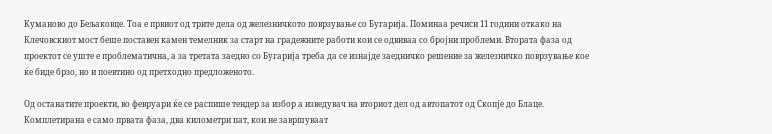Куманово до Бељаковце. Тоа е првиот од трите дела од железничкото поврзување со Бугарија. Поминаа речиси 11 години откако на Клечовскиот мост беше поставен камен темелник за старт на градежните работи кои се одвиваа со бројни проблеми. Втората фаза од проектот се уште е проблематична, а за третата заедно со Бугарија треба да се изнајде заедничко решение за железничко поврзување кое ќе биде брзо, но и поевтино од претходно предложеното.

Од останатите проекти, во февруари ќе се распише тендер за избор а изведувач на вториот дел од автопатот од Скопје до Блаце. Комплетирана е само првата фаза, два километри пат, кои не завршуваат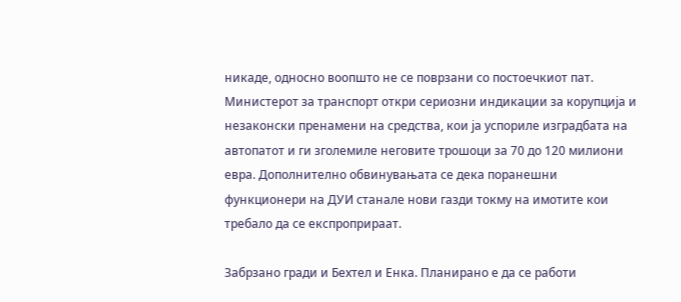никаде, односно воопшто не се поврзани со постоечкиот пат. Министерот за транспорт откри сериозни индикации за корупција и незаконски пренамени на средства, кои ја успориле изградбата на автопатот и ги зголемиле неговите трошоци за 70 до 120 милиони евра. Дополнително обвинувањата се дека поранешни функционери на ДУИ станале нови газди токму на имотите кои требало да се експроприраат.

Забрзано гради и Бехтел и Енка. Планирано е да се работи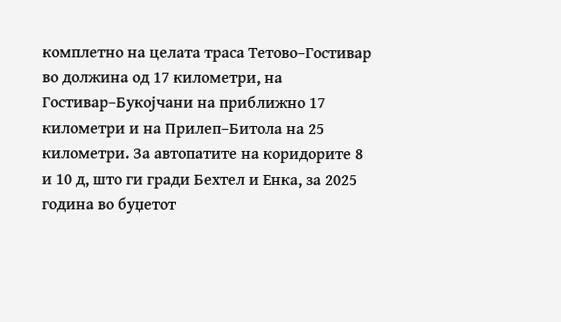комплетно на целата траса Тетово–Гостивар во должина од 17 километри, на Гостивар–Букојчани на приближно 17 километри и на Прилеп–Битола на 25 километри. За автопатите на коридорите 8 и 10 д, што ги гради Бехтел и Енка, за 2025 година во буџетот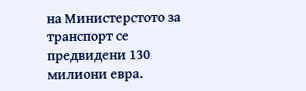на Министерстото за транспорт се предвидени 130 милиони евра.